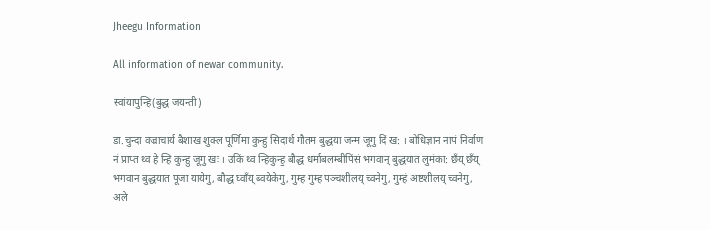Jheegu Information

All information of newar community.

स्वांयापुन्हि(बुद्ध जयन्ती)

डा.चुन्दा वज्राचार्य बैशाख शुक्ल पूर्णिमा कुन्हु सिदार्थ गौतम बुद्धया जन्म जूगु दिं ख: । बोधिज्ञान नापं निर्वाण नं प्राप्त थ्व हे न्हि कुन्हु जूगु खः । उकिं थ्व न्हिकुन्ह॒ बौद्ध धर्माबलम्बीपिंसं भगवान्‌ बुद्धयात लुमंका: छँय्‌ छँय्‌ भगवान बुद्धयात पूजा यायेगु, बौद्ध घ्वाँय् ब्वयेकेगु, गुम्ह गुम्ह पञ्चशीलय्‌ च्वनेगु, गुम्हं अष्टशीलय्‌ च्वनेगु, अले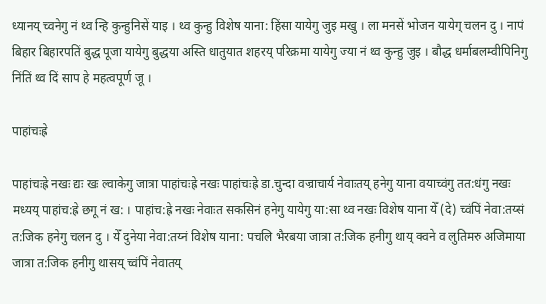ध्यानय्‌ च्वनेगु नं थ्व न्हि कुन्हुनिसें याइ । थ्व कुन्हु विशेष याना: हिंसा यायेगु जुइ मखु । ला मनसें भोजन यायेग्‌ चलन दु । नापं बिहार बिहारपतिं बुद्ध पूजा यायेगु बुद्धया अस्ति धातुयात शहरय्‌ परिक्रमा यायेगु ज्या नं थ्व कुन्हु जुइ । बौद्ध धर्माबलम्वीपिनिगु निंतिं थ्व दिं साप हे महत्वपूर्ण जू ।

पाहांचःह्रे

पाहांचःह्रे नखः द्यः खः ल्वाकेगु जात्रा पाहांचःह्रे नखः पाहांचःह्रे डा.चुन्दा वज्राचार्य नेवाःतय्‌ हनेगु याना वयाच्वंगु तत:धंगु नखः मध्यय्‌ पाहांच:ह्रे छगू नं ख: । पाहांच:ह्रे नखः नेवाःत सकसिनं हनेगु यायेगु या:सा थ्व नखः विशेष याना येँ (दे) च्वंपिं नेवा:तय्सं त:जिक हनेगु चलन दु । येँ दुनेया नेवा:तय्नं विशेष याना: पचलि भैरबया जात्रा त:जिक हनीगु थाय्‌ क्वने व लुतिमरु अजिमाया जात्रा त:जिक हनीगु थासय्‌ च्वंपिं नेवातय्‌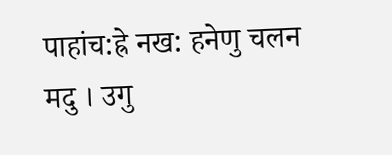पाहांच:ह्रे नख: हनेणु चलन मदु । उगु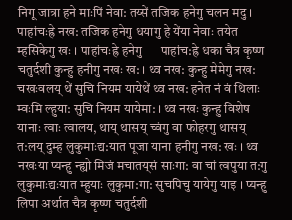निगू जात्रा हने माःपिं नेवा: तय्सें तजिक हनेगु चलन मदु । पाहांचःह्रे नख: तजिक हनेगु धयागु हे येंया नेवाः तयेत म्हसिकेगु खः । पाहांचःह्रे हनेगु      पाहांच:ह्रे धका चैत्र कृष्ण चतुर्दशी कुन्हु हनीगु नखः ख: । थ्व नख: कुन्हु मेमेगु नख: चखःवलय्‌ थें सुचि नियम यायेथें थ्व नख: हनेत नं वं थिलाः म्वःमि ल्हुया: सुचि नियम यायेमा: । थ्व नखः कुन्हु विशेष यानाः त्वाः त्वालय, थाय्‌ थासय् च्वंगु वा फोहरगु थासय्‌ त:लय्‌ दुम्ह लुकुमाःद्य:यात पूजा याना हनीगु नख: खः । थ्व नखःया प्यन्हु न्ह्यो मिजं मचातय्‌सं साःगा: वा चां त्वपुया त:गु लुकुमाःद्यःयात म्हुयाः लुकुमा:गा: सुचपिचु यायेगु याइ । प्यन्हु लिपा अर्थात चैत्र कृष्ण चतुर्दशी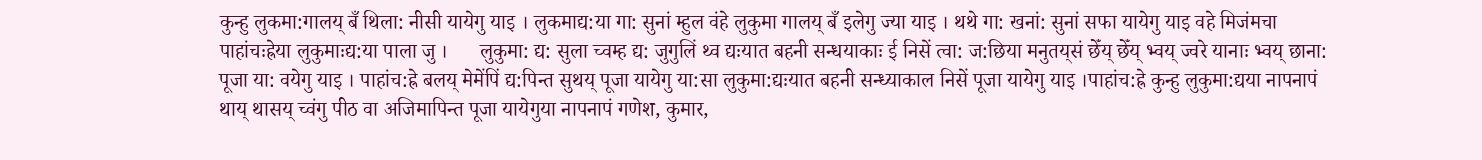कुन्हु लुकमा:गालय्‌ बँ थिला: नीसी यायेगु याइ । लुकमाद्य:या गा: सुनां म्हुल वंहे लुकुमा गालय्‌ बँ इलेगु ज्या याइ । थथे गा: खनां: सुनां सफा यायेगु याइ वहे मिजंमचा पाहांचःह्रेया लुकुमाःद्य:या पाला जु ।      लुकुमा: द्य: सुला च्वम्ह द्य: जुगुलिं थ्व द्यःयात बहनी सन्धयाकाः ई निसें त्वा: ज:छिया मनुतय्‌सं छेँय्‌ छेँय्‌ भ्वय्‌ ज्वरे यानाः भ्वय्‌ छाना: पूजा या: वयेगु याइ । पाहांच:ह्रे बलय्‌ मेमेंपिं द्य:पिन्त सुथय्‌ पूजा यायेगु या:सा लुकुमा:द्यःयात बहनी सन्ध्याकाल निसें पूजा यायेगु याइ ।पाहांच:ह्रे कुन्हु लुकुमा:द्यया नापनापं थाय् थासय्‌ च्वंगु पीठ वा अजिमापिन्त पूजा यायेगुया नापनापं गणेश, कुमार,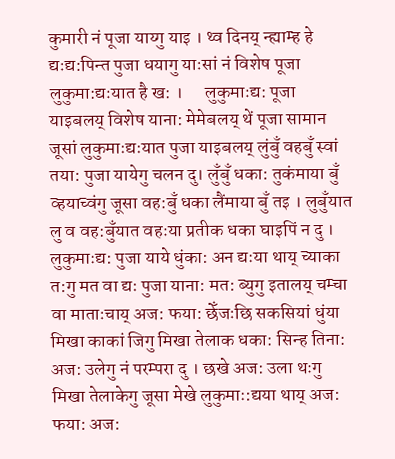कुमारी नं पूजा याय्गु याइ । थ्व दिनय्‌ न्ह्याम्ह हे द्यःद्य:पिन्त पुजा धयागु याःसां नं विशेष पूजा लुकुमा:द्यःयात है ख: ।      लुकुमाःद्य: पूजा याइबलय् विशेष याना: मेमेबलय् थें पूजा सामान जूसां लुकुमाःद्यःयात पुजा याइबलय्‌ लुंबुँ वहबुँ स्वां तया: पुजा यायेगु चलन दु। लुँबुँ धका: तुकंमाया बुँ व्हयाच्वंगु जूसा वह:बुँ धका लैंमाया बुँ तइ । लुबुँयात लु व वह:बुँयात वहःया प्रतीक धका घाइपिं न दु । लुकुमाःद्य: पुजा याये धुंका: अन द्यःया थाय्‌ च्याका त:गु मत वा द्यः पुजा याना: मत: ब्युगु इतालय्‌ चम्चा वा माताःचाय् अज: फया: छेँजःछि सकसियां धुंया मिखा काकां जिगु मिखा तेलाक धका: सिन्ह तिना: अज: उलेगु नं परम्परा दु । छखे अज: उला थःगु मिखा तेलाकेगु जूसा मेखे लुकुमाः:द्यया थाय्‌ अज: फया: अज: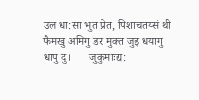उल धा:सा भुत प्रेत, पिशाचतय्सं थी फैमखु अमिगु डर मुक्त जुइ धयागु‌ धापु दु।      जुकु‌माःद्य: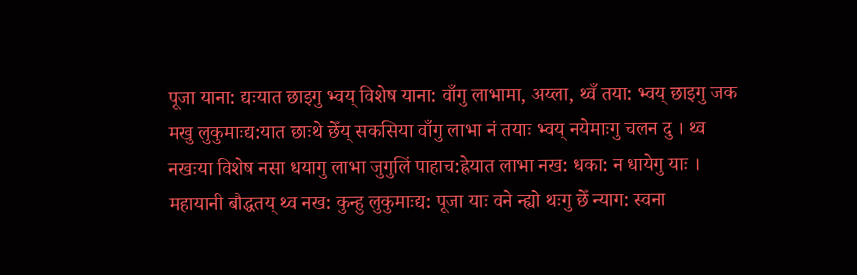पूजा याना: द्यःयात छाइगु भ्वय्‌ विशेष याना: वाँगु लाभामा, अय्ला, थ्वँ तया: भ्वय्‌ छाइगु जक मखु लुकुमाःद्य:यात छाःथे छेँय्‌ सकसिया वाँगु लाभा नं तयाः भ्वय्‌ नयेमाःगु चलन दु । थ्व नखःया विशेष नसा धयागु लाभा जुगुलिं पाहाच:ह्रेयात लाभा नख: धका: न धायेगु याः ।      महायानी बौद्धतय्‌ थ्व नख: कुन्हु लुकुमाःद्य: पूजा याः वने न्ह्यो थःगु छेँ न्याग: स्वना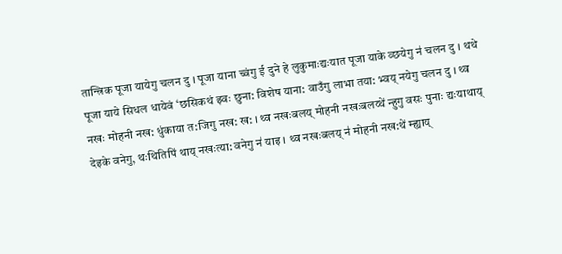तान्त्रिक पूजा यायेगु चलन दु । पूजा याना च्वंगु ई दुने हे लुकुमाःद्यःयात पूजा याके व्छयेगु न॑ चलन दु । थथे पूजा याये सिधल धायेवं ‘छसिकथं झ्वः छुना: विशेष याना: वाउँगु लाभा तया: भ्वय्‌ नयेगु चलन दु । थ्व नखः मोहनी नख: धुंकाया त:जिगु नख: ख: । थ्व नखःबलय्‌ मोहनी नखःबलय्थें न्हुगु वसः पुनाः द्यःयाथाय्‌ देइके वनेगु, थःथितिपिं थाय्‌ नखःत्या: वनेगु न॑ याइ । थ्व नखःबलय्‌ न॑ मोहनी नख:थें म्ह्याय्‌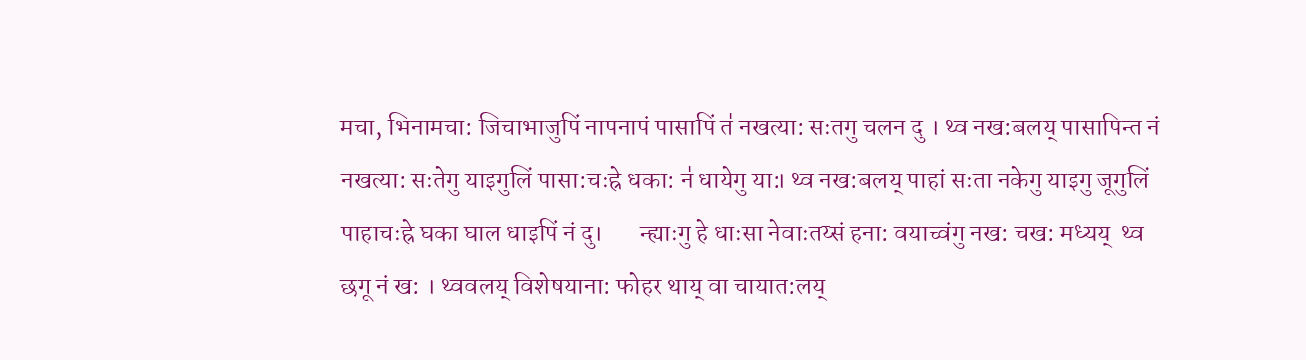मचा, भिनामचा: जिचाभाजुपिं नापनापं पासापिं त॑ नखत्या: सःतगु चलन दु । थ्व नख:बलय्‌ पासापिन्त नं नखत्या: सःतेगु‌ याइगुलिं पासा:चःह्रे धका: न॑ धायेगु या:। थ्व नख:बलय्‌ पाहां सःता नकेगु याइगु जूगुलिं पाहाचःह्रे घका घाल धाइपिं नं दु।       न्ह्याःगु हे धाःसा नेवाःतय्सं हना: वयाच्वंगु नख: चख: मध्यय्‌  थ्व छगू नं ख: । थ्ववलय्‌ विशेषयाना: फोहर थाय्‌ वा चायात:लय्‌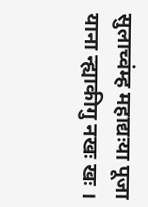सुलाच्वंम्ह महाद्यःया पूजा याना न्ह्याकीगु नखः खः ।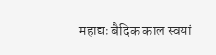महाद्यः बैदिक काल स्वयां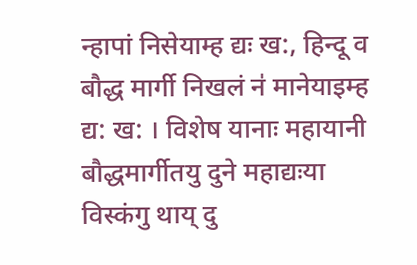न्हापां निसेयाम्ह द्यः ख:, हिन्दू व बौद्ध मार्गी निखलं न॑ मानेयाइम्ह द्य: ख: । विशेष यानाः महायानी बौद्धमार्गीतयु दुने महाद्यःया  विस्कंगु थाय्‌ दु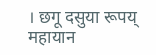। छगू दसुया रूपय्‌ महायान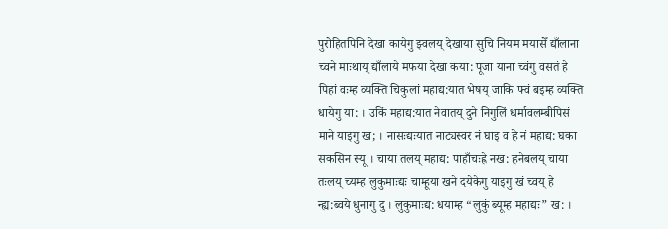पुरोहितपिनि देखा कायेगु झ्वलय्‌ देखाया सुचि नियम मयासेँ द्याँलाना च्वने माःथाय्‌ द्याँलाये मफया देखा कया: पूजा याना च्वंगु वसतं हे पिहां वःम्ह व्यक्ति चिकुलां महाद्य:यात भेषय्‌ जाकि फ्वं बइम्ह व्यक्ति धायेगु या: । उकिं महाद्य:यात नेवातय्‌ दुने निगुलिं धर्मावलम्बीपिसं माने याइगु ख; । नासःद्यःयात नाट्यस्वर नं घाइ व हे नं महाद्य: घका सकसिन स्यू‌ । चाया तलय्‌ महाद्य: पाहाँचःह्रे नख: हनेबलय्‌ चाया तःलय्‌ च्यम्ह लुकुमाःद्यः चाम्हूया खने दयेकेगु याइगु खं च्वय् हे न्ह्य:ब्वये धुनागु दु । लुकुमाःद्य: धयाम्ह “लुकुं ब्यूम्ह महाद्यः” ख: ।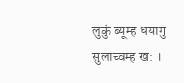लुकुं ब्यूम्ह धयागु सुलाच्वम्ह ख: ।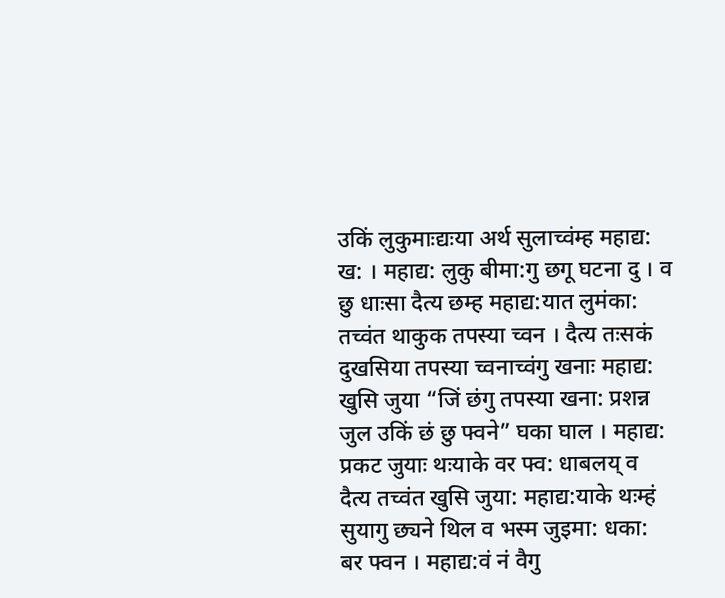उकिं लुकुमाःद्यःया अर्थ सुलाच्वंम्ह महाद्य: ख: । महाद्य: लुकु बीमा:गु छगू घटना दु । व छु धाःसा दैत्य छम्ह महाद्य:यात लुमंका: तच्वंत थाकुक तपस्या च्वन । दैत्य तःसकं दुखसिया तपस्या च्वनाच्वंगु खनाः महाद्य: खुसि जुया “जिं छंगु तपस्या खना: प्रशन्न जुल उकिं छं छु फ्वने” घका घाल । महाद्य: प्रकट जुयाः थःयाके वर फ्व: धाबलय्‌ व दैत्य तच्वंत खुसि जुया: महाद्य:याके थःम्हं सुयागु छ्यने थिल व भस्म जुइमा: धका: बर फ्वन । महाद्य:वं नं वैगु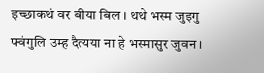इच्छाकथं वर बीया बिल । थथे भस्म जुइगु फ्वंगुलि उम्ह दैत्यया ना हे भस्मासुर जुवन ।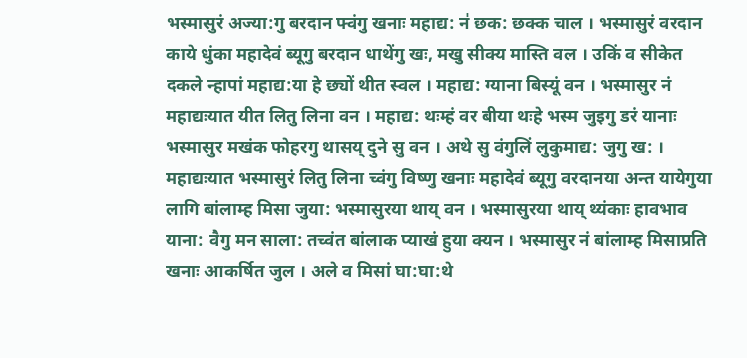भस्मासुरं अज्या:गु बरदान फ्वंगु खनाः महाद्य: न॑ छक: छक्क चाल । भस्मासुरं वरदान काये धुंका महादेवं ब्यूगु बरदान धाथेंगु खः, मखु सीक्य मास्ति वल । उकिं व सीकेत दकले न्हापां महाद्य:या हे छ्यों थीत स्वल । महाद्य: ग्याना बिस्यूं वन । भस्मासुर नं महाद्यःयात यीत लितु लिना वन । महाद्य: थःम्हं वर बीया थःहे भस्म जुइगु डरं यानाः भस्मासुर मखंक फोहरगु थासय्‌ दुने सु वन । अथे सु वंगुलिं लुकुमाद्य: जुगु ख: । महाद्यःयात भस्मासुरं लितु लिना च्वंगु विष्णु खनाः महादेवं ब्यूगु वरदानया अन्त यायेगुया लागि बांलाम्ह मिसा जुया: भस्मासुरया थाय्‌ वन । भस्मासुरया थाय्‌ थ्यंकाः हावभाव याना: वैगु मन साला: तच्वंत बांलाक प्याखं हुया क्यन । भस्मासुर नं बांलाम्ह मिसाप्रति खनाः आकर्षित जुल । अले व मिसां घा:घा:थे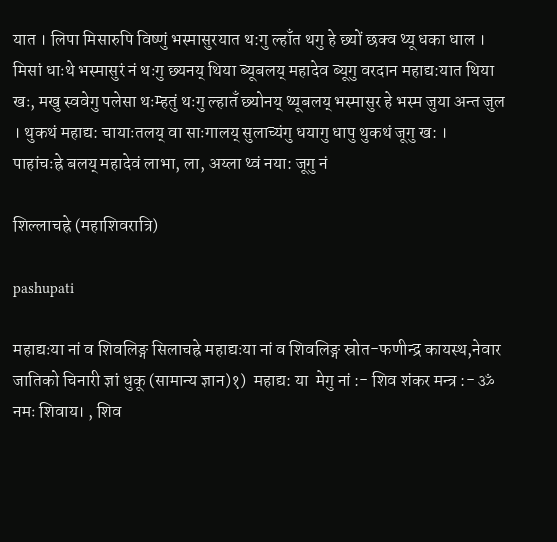यात । लिपा मिसारुपि विष्णुं भस्मासुरयात थ:गु ल्हाँत थगु हे छ्यों छक्व थ्यू धका धाल । मिसां धाःथे भस्मासुरं नं थःगु छ्यनय्‌ थिया ब्यूबलय्‌ महादेव ब्यूगु वरदान महाद्य:यात थिया खः, मखु स्ववेगु पलेसा थःम्हतुं थःगु ल्हातँ छ्योनय्‌ थ्यूबलय्‌ भस्मासुर हे भस्म जुया अन्त जुल । थुकथं महाद्य: चायाःतलय्‌ वा साःगालय्‌ सुलाच्यंगु धयागु धापु थुकथं जूगु ख: ।      पाहांचःह्रे बलय्‌ महादेवं लाभा, ला, अय्ला थ्वं नया: जूगु नं

शिल्लाचह्रे (महाशिवरात्रि)

pashupati

महाद्यःया नां व शिवलिङ्ग सिलाचह्रे महाद्यःया नां व शिवलिङ्ग स्रोत-फणीन्द्र कायस्थ,नेवार जातिको चिनारी ज्ञां धुकू (सामान्य ज्ञान)१)  महाद्य: या  मेगु नां :- शिव शंकर मन्त्र :- ॐ नमः शिवाय। , शिव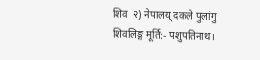शिव  २) नेपालय् दकले पुलांगु  शिवलिङ्ग मूर्ति:- पशुपतिनाथ।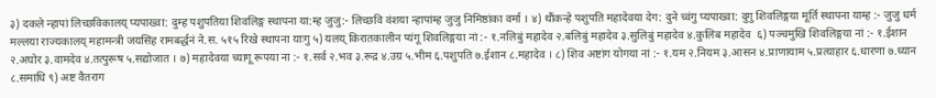३) दकले न्हापां लिच्छविकालय्‌ प्यपाख्वा: दुम्ह पशुपतिया शिवलिङ्ग स्थापना या:म्ह जुजु:- लिच्छवि वंशया न्हापांम्ह जुजु निमिष्ठांका वर्मा । ४) थौंकन्हे पशुपति महादेवया देग: दुने च्वंगु प्यपाख्वा: दुगु शिवलिङ्गया मूर्ति स्थापना याम्ह :- जुजु धर्म मल्‍लया राज्यकालय् महामन्त्री जयसिंह रामबर्द्धनं ने.स. ५१५ रिखे स्थापना याःगु ५) यलय् किरातकालीन प्यंगू शिवलिङ्गया नां :- १.नलिबुं महादेव २.बलिबुं महादेव ३.सुलिबुं महादेव ४.कुलिब महादेव  ६) पञ्चमुखि शिवलिङ्गया नां :- १.ईशान २.अघोर ३.वामदेव ४.तत्पुरूष ५.सद्योजात । ७) महादेवया च्यागू रूपया ना :- १.सर्व २.भव ३.रूद्र ४.उग्र ५.भीम ६.पशुपति ७.ईशान ८.महादेव । ८) शिव अष्टांग योगया नां :- १.यम २.नियम ३.आसन ४.प्राणायाम ५.प्रत्याहार ६.धारणा ७.ध्यान ८.समाधि ९) अष्ट वैतराग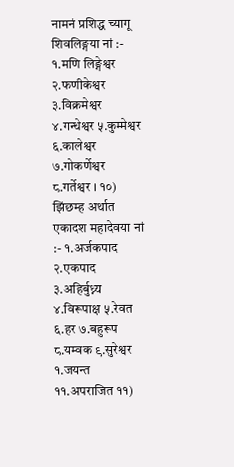नामनं प्रशिद्ध च्यागू शिवलिङ्गया नां :- १.मणि लिङ्गेश्वर २.फणीकेश्वर ३.विक्रमेश्वर ४.गन्धेश्वर ५.कुम्मेश्वर ६.कालेश्वर ७.गोकर्णेश्वर ८.गर्तेश्वर । १०) झिंछम्ह अर्थात एकादश महादेवया नां :- १.अर्जकपाद २.एकपाद ३.अहिर्बुध्न्य ४.विरूपाक्ष ५.रेवत ६.हर ७.बहुरूप ८.यम्वक ९.सुरेश्वर १.जयन्त ११.अपराजित ११)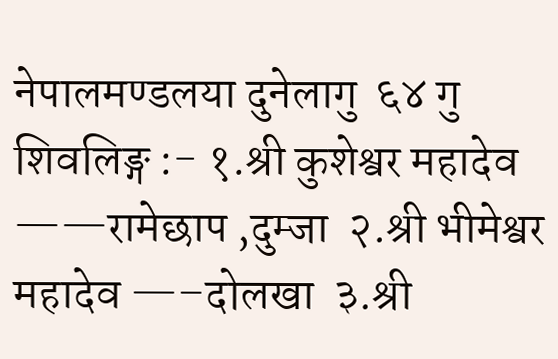नेपालमण्डलया दुनेलागु  ६४ गु  शिवलिङ्ग :- १.श्री कुशेश्वर महादेव ——रामेछाप ,दुम्जा  २.श्री भीमेश्वर महादेव —–दोलखा  ३.श्री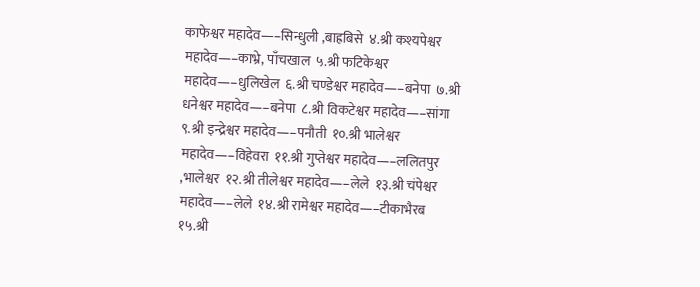काफेश्वर महादेव—–सिन्धुली ,बाह्रबिसे  ४.श्री कश्यपेश्वर महादेव—–काभ्रे, पाँचखाल  ५.श्री फटिकेश्वर महादेव—–धुलिखेल  ६.श्री चण्डेश्वर महादेव—–बनेपा  ७.श्री धनेश्वर महादेव—–बनेपा  ८.श्री विकटेश्वर महादेव—–सांगा  ९.श्री इन्द्रेश्वर महादेव—–पनौती  १०.श्री भालेश्वर महादेव—–विहेवरा  ११.श्री गुप्तेश्वर महादेव—–ललितपुर ,भालेश्वर  १२.श्री तीलेश्वर महादेव—–लेले  १३.श्री चंपेश्वर महादेव—–लेले  १४.श्री रामेश्वर महादेव—–टीकाभैरब  १५.श्री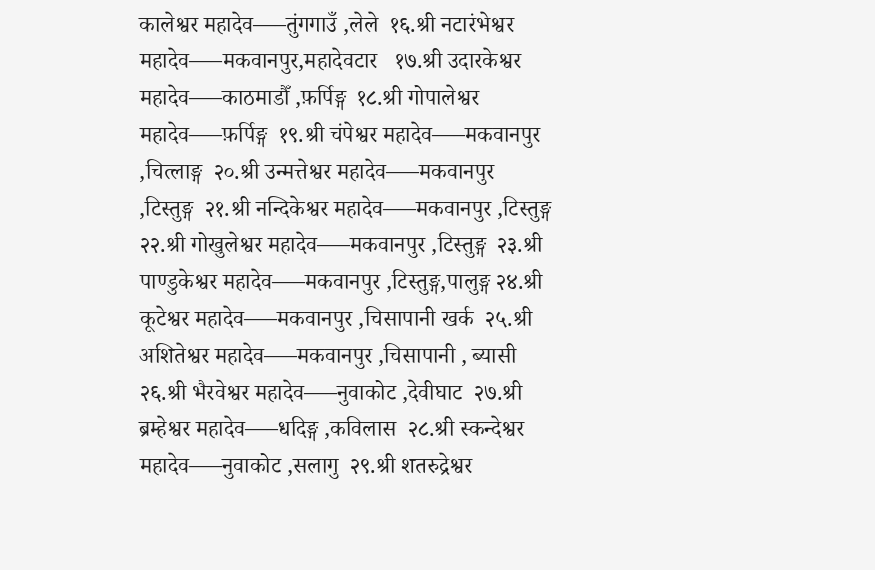कालेश्वर महादेव—–तुंगगाउँ ,लेले  १६.श्री नटारंभेश्वर महादेव—–मकवानपुर,महादेवटार   १७.श्री उदारकेश्वर महादेव—–काठमाडौँ ,फ़र्पिङ्ग  १८.श्री गोपालेश्वर महादेव—–फ़र्पिङ्ग  १९.श्री चंपेश्वर महादेव—–मकवानपुर ,चित्लाङ्ग  २०.श्री उन्‍मत्तेश्वर महादेव—–मकवानपुर ,टिस्तुङ्ग  २१.श्री नन्दिकेश्वर महादेव—–मकवानपुर ,टिस्तुङ्ग  २२.श्री गोखुलेश्वर महादेव—–मकवानपुर ,टिस्तुङ्ग  २३.श्री पाण्डुकेश्वर महादेव—–मकवानपुर ,टिस्तुङ्ग,पालुङ्ग २४.श्री कूटेश्वर महादेव—–मकवानपुर ,चिसापानी खर्क  २५.श्री अशितेश्वर महादेव—–मकवानपुर ,चिसापानी , ब्यासी  २६.श्री भैरवेश्वर महादेव—–नुवाकोट ,देवीघाट  २७.श्री ब्रम्हेश्वर महादेव—–धदिङ्ग ,कविलास  २८.श्री स्कन्देश्वर महादेव—–नुवाकोट ,सलागु  २९.श्री शतरुद्रेश्वर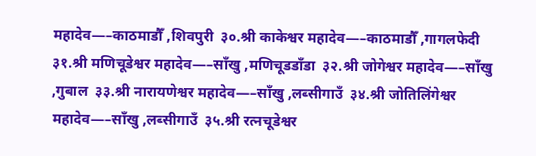महादेव—–काठमाडौँ ,शिवपुरी  ३०.श्री काकेश्वर महादेव—–काठमाडौँ ,गागलफेदी  ३१.श्री मणिचूडेश्वर महादेव—–साँखु ,मणिचूडडाँडा  ३२.श्री जोगेश्वर महादेव—–साँखु ,गुबाल  ३३.श्री नारायणेश्वर महादेव—–साँखु ,लब्सीगाउँ  ३४.श्री जोतिलिंगेश्वर महादेव—–साँखु ,लब्सीगाउँ  ३५.श्री रत्नचूडेश्वर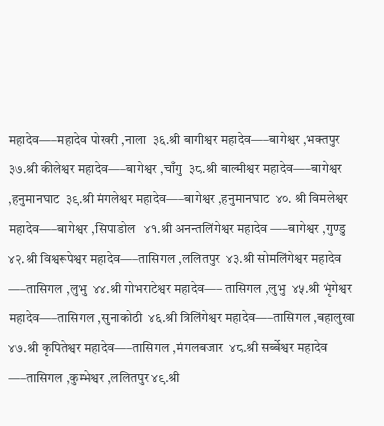महादेव—–महादेव पोखरी ,नाला  ३६.श्री बागीश्वर महादेव—–बागेश्वर ,भक्तपुर  ३७.श्री कीलेश्वर महादेव—–बागेश्वर ,चाँगु  ३८.श्री बाल्मीश्वर महादेव—–बागेश्वर ,हनुमानघाट  ३९.श्री मंगलेश्वर महादेव—–बागेश्वर ,हनुमानघाट  ४०. श्री विमलेश्वर महादेव—–बागेश्वर ,सिपाडोल   ४१.श्री अनन्तलिंगेश्वर महादेव —–बागेश्वर ,गुण्डु  ४२.श्री विश्वरूपेश्वर महादेव—–तासिगल ,ललितपुर  ४३.श्री सोमलिंगेश्वर महादेव —–तासिगल ,लुभु  ४४.श्री गोभराटेश्वर महादेव—– तासिगल ,लुभु  ४५.श्री भृंगेश्वर महादेव—–तासिगल ,सुनाकोठी  ४६.श्री त्रिलिंगेश्वर महादेव—–तासिगल ,बहालुखा   ४७.श्री कृपितेश्वर महादेव—–तासिगल ,मंगलबजार  ४८.श्री सर्ब्बेश्वर महादेव —–तासिगल ,कुम्भेश्वर ,ललितपुर ४९.श्री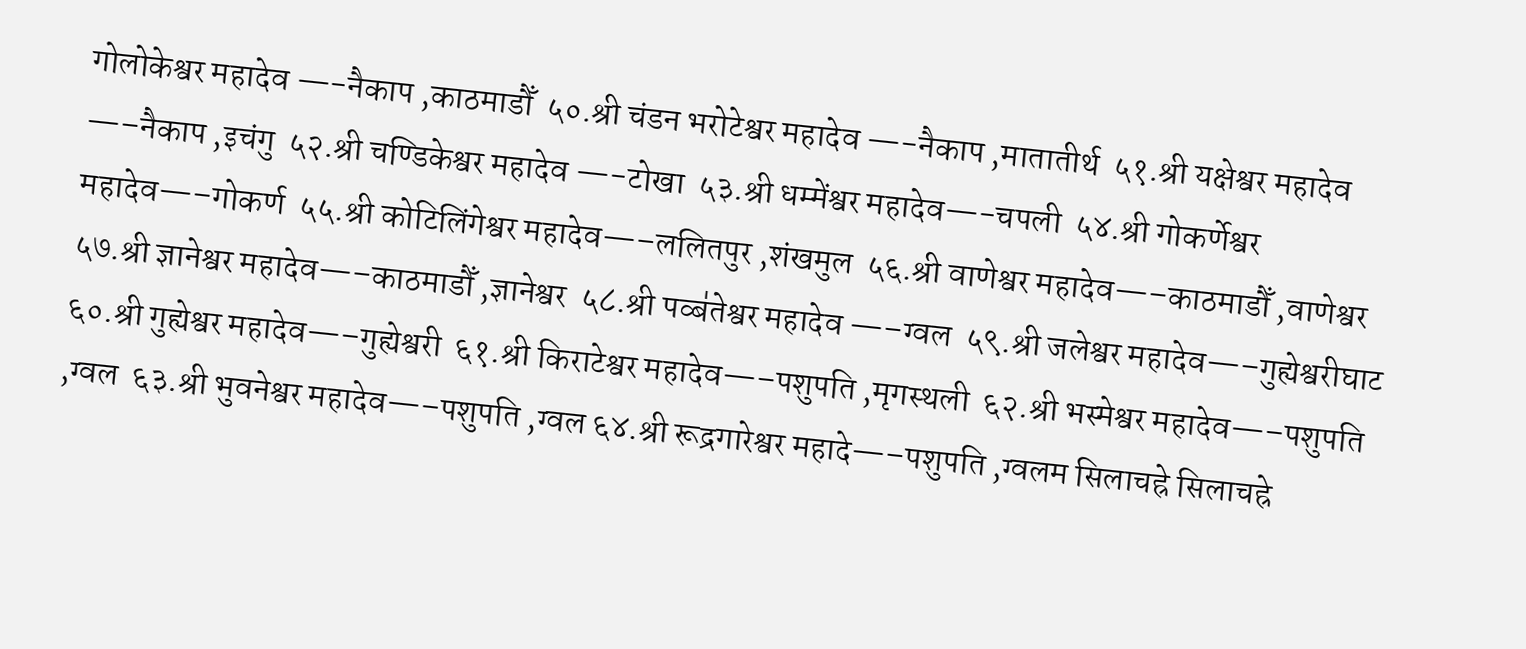गोलोकेश्वर महादेव —-नैकाप ,काठमाडौँ  ५०.श्री चंडन भरोटेश्वर महादेव —-नैकाप ,मातातीर्थ  ५१.श्री यक्षेश्वर महादेव —–नैकाप ,इचंगु  ५२.श्री चण्डिकेश्वर महादेव —-टोखा  ५३.श्री धम्मेंश्वर महादेव—-चपली  ५४.श्री गोकर्णेश्वर महादेव—–गोकर्ण  ५५.श्री कोटिलिंगेश्वर महादेव—–ललितपुर ,शंखमुल  ५६.श्री वाणेश्वर महादेव—–काठमाडौँ ,वाणेश्वर  ५७.श्री ज्ञानेश्वर महादेव—–काठमाडौँ ,ज्ञानेश्वर  ५८.श्री पव्ब॑तेश्वर महादेव —–ग्वल  ५९.श्री जलेश्वर महादेव—–गुह्येश्वरीघाट  ६०.श्री गुह्येश्वर महादेव—–गुह्येश्वरी  ६१.श्री किराटेश्वर महादेव—–पशुपति ,मृगस्थली  ६२.श्री भस्मेश्वर महादेव—–पशुपति ,ग्वल  ६३.श्री भुवनेश्वर महादेव—–पशुपति ,ग्वल ६४.श्री रूद्रगारेश्वर महादे—–पशुपति ,ग्वलम सिलाचह्रे सिलाचह्रे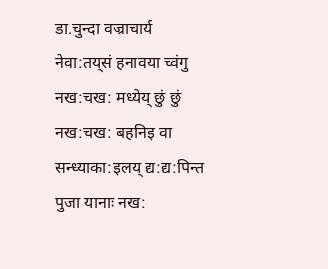डा.चुन्दा वज्राचार्य          नेवा:तय्‌सं हनावया च्वंगु नख:चख: मध्येय्‌ छुं छुं नख:चख: बहनिइ वा सन्ध्याका:इलय्‌ द्य:द्य:पिन्त पुजा यानाः नख: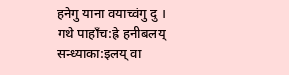हनेगु याना वयाच्वंगु दु । गथे पाहाँच:ह्रे हनीबलय् सन्ध्याका:इलय्‌ वा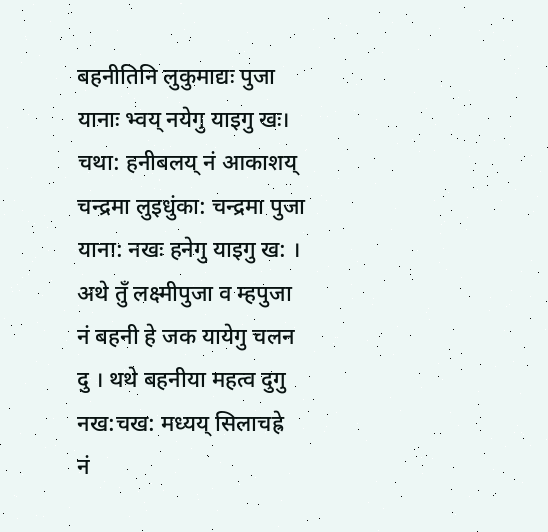बहनीतिनि लुकुमाद्यः पुजा यानाः भ्वय्‌ नयेगु याइगु खः।  चथा: हनीबलय्‌ नं आकाशय्‌ चन्द्रमा लुइधुंका: चन्द्रमा पुजा याना: नखः हनेगु याइगु ख: । अथे तुँ लक्ष्मीपुजा व म्हपुजा नं बहनी हे जक यायेगु चलन दु । थथे बहनीया महत्व दुगु नख:चख: मध्यय्‌ सिलाचह्रे  नं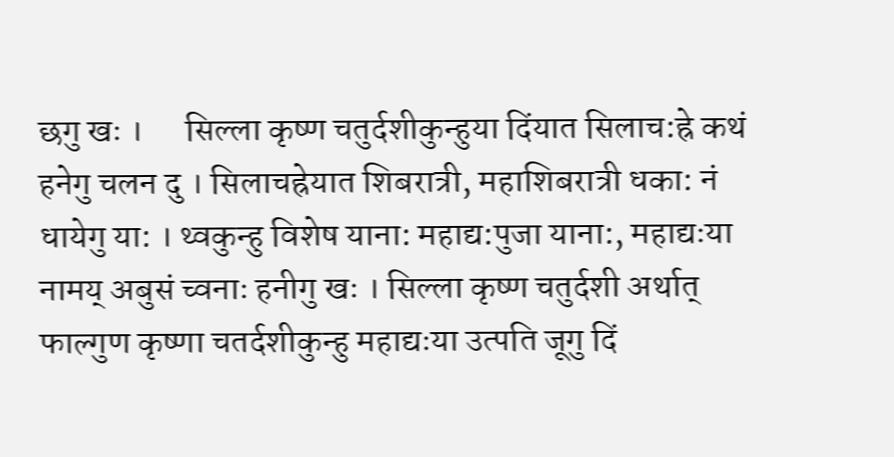छगु खः ।      सिल्ला कृष्ण चतुर्दशीकुन्हुया दिंयात सिलाच:ह्रे कथं हनेगु चलन दु । सिलाचह्रेयात शिबरात्री, महाशिबरात्री धका: नं धायेगु या: । थ्वकुन्हु विशेष याना: महाद्य:पुजा याना:, महाद्यःया नामय्‌ अबुसं च्वनाः हनीगु खः । सिल्ला कृष्ण चतुर्दशी अर्थात् फाल्गुण कृष्णा चतर्दशीकुन्हु महाद्यःया उत्पति जूगु दिं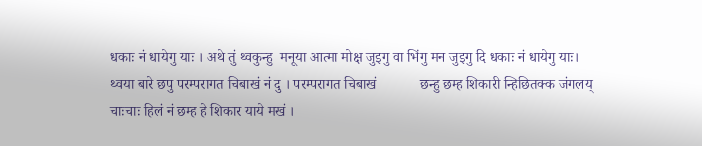धकाः नं धायेगु याः । अथे तुं थ्वकुन्हु  मनूया आत्मा मोक्ष जुइगु वा भिंगु मन जुइगु दि धकाः नं धायेगु याः। थ्वया बारे छपु परम्परागत चिबाखं नं दु । परम्परागत चिबाखं            छन्हु छम्ह शिकारी न्हिछितक्क जंगलय्‌ चाःचाः हिलं नं छम्ह हे शिकार याये मखं ।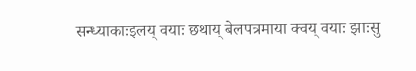सन्ध्याकाःइलय्‌ वयाः छथाय्‌ बेलपत्रमाया क्वय्‌ वयाः झाःसु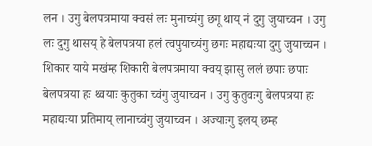लन । उगु बेलपत्रमाया क्वसं लः मुनाच्यंगु छगू‌ थाय्‌ नं दुगु जुयाच्वन । उगु लः दुगु थासय्‌ हे बेलपत्रया हलं त्वपुयाच्यंगु छगः महाद्यःया दुगु जुयाच्चन । शिकार याये मखंम्ह शिकारी बेलपत्रमाया क्वय्‌ झासु ललं छपाः छपाः बेलपत्रया हः थ्वयाः कुतुका च्वंगु जुयाच्वन । उगु कुतुवःगु बेलपत्रया हः महाद्यःया प्रतिमाय्‌ लानाच्वंगु जुयाच्वन । अज्याःगु इलय्‌ छम्ह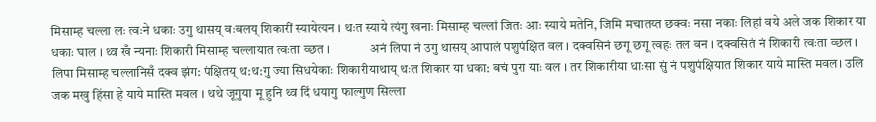मिसाम्ह चल्ला लः त्वःने धकाः उगु थासय्‌ वःबलय्‌ शिकारीं स्यायेत्यन । थःत स्याये त्यंगु खनाः मिसाम्ह चल्लां जितः आः स्याये मतेनि, जिमि मचातय्त छक्वः नसा नकाः लिहां वये अले जक शिकार या धकाः घाल । थ्व खँ न्यनाः शिकारी मिसाम्ह चल्लायात त्वःता व्छत ।             अनं लिपा नं उगु थासय्‌ आपालं पशुपंक्षित वल । दक्वसिनं छगू छगू‌ त्वहः तल वन । दक्वसितं नं शिकारी त्वःता व्छल । लिपा मिसाम्ह चल्लानिसँ दक्व झंग: पंक्षितय्‌ थ:थ:गु ज्या सिधयेकाः शिकारीयाथाय्‌ थःत शिकार या धका: बचं पुरा याः वल । तर शिकारीया धाःसा सुं नं पशुपंक्षियात शिकार याये मास्ति मवल। उलि जक मखु हिंसा हे याये मास्ति मवल । थथे जूगुया मू हुनि थ्व दिं धयागु फाल्गुण सिल्ला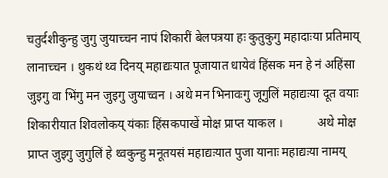चतुर्दशीकुन्हु जुगु जुयाच्चन नापं शिकारीं बेलपत्रया हः कुतुकुगु महादाःया प्रतिमाय्‌ लानाच्चन । थुकथं थ्व दिनय्‌ महाद्यःयात पूजायात धायेवं हिंसक मन हे नं अहिंसा जुइगु वा भिंगु मन जुइगु जुयाच्वन । अथे मन भिनावःगु जूगुलिं महाद्यःया दूत वयाः शिकारीयात शिवलोकय्‌ यंकाः हिंसकपाखें मोक्ष प्राप्त याकल ।           अथे मोक्ष प्राप्त जुइगु जुगुलिं हे थ्वकुन्हु मनूतयसं महाद्यःयात पुजा यानाः महाद्यःया नामय्‌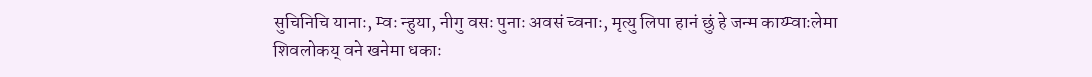सुचिनिचि यानाः, म्वः न्हुया, नीगु वसः पुनाः अवसं च्वनाः, मृत्यु लिपा हानं छुं हे जन्म काय्म्वाःलेमा शिवलोकय्‌ वने खनेमा धकाः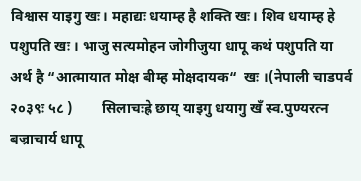विश्वास याइगु खः। महाद्यः धयाम्ह है शक्ति खः। शिव धयाम्ह हे पशुपति खः । भाजु सत्यमोहन जोगीजुया धापू कथं पशुपति या अर्थ है “आत्मायात मोक्ष बीम्ह मोक्षदायक“  खः ।(नेपाली चाडपर्व २०३९ः ५८ )        सिलाचःह्रे छाय्‌ याइगु धयागु खँ स्व.पुण्यरत्न बज्राचार्य धापू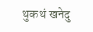थुकथं खनेदु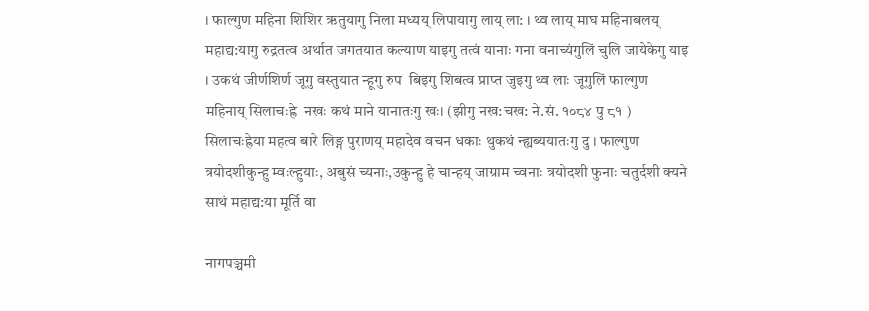। फाल्गुण महिना शिशिर ऋतुयागु निला मध्यय्‌ लिपायागु लाय् ला: । थ्व लाय् माघ महिनाबलय्‌ महाद्य:यागु रुद्रतत्व अर्थात जगतयात कल्याण याइगु तत्वं यानाः गना वनाच्यंगुलिं चुलि जायेकेगु याइ । उकथं जीर्णशिर्ण जूगु‌ वस्तुयात न्हूगु रुप  बिइगु शिबत्व प्राप्त जुइगु थ्व लाः जूगुलिं फाल्गुण महिनाय्‌ सिलाचःह्रे  नखः कथं माने यानातःगु खः। (झीगु नख:चख: ने.सं. १०८४ पु ८१ )           सिलाचःह्रेया महत्व बारे लिङ्ग पुराणय्‌ महादेव वचन धकाः थुकथं न्ह्यब्ययातःगु‌ दु । फाल्गुण त्रयोदशीकुन्हु म्वःल्हुयाः, अबुसं च्यनाः,उकुन्हु हे चान्हय् जाग्राम च्वनाः त्रयोदशी फुनाः चतुर्दशी क्यने साथं महाद्य:या मूर्ति वा

नागपञ्चमी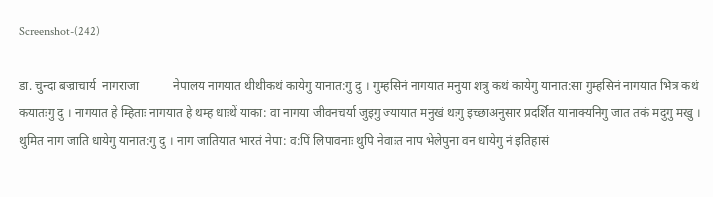Screenshot-(242)

डा. चुन्दा बज्राचार्य  नागराजा           नेपालय नागयात थीथीकथं कायेगु यानात:गु दु । गुम्हसिनं नागयात मनुया शत्रु कथं कायेगु यानात:सा गुम्हसिनं नागयात भित्र कथं कयातःगु दु । नागयात हे म्हिताः नागयात हे थम्ह धाःथें याका: वा नागया जीवनचर्या जुइगु ज्यायात मनुखं थःगु इच्छाअनुसार प्रदर्शित यानाक्यनिगु जात तकं मदुगु मखु । थुमित नाग जाति धायेगु यानात:गु दु । नाग जातियात भारतं नेपा: व:पिं लिपावनाः थुपि नेवाःत नाप भेलेपुना वन धायेगु नं इतिहासं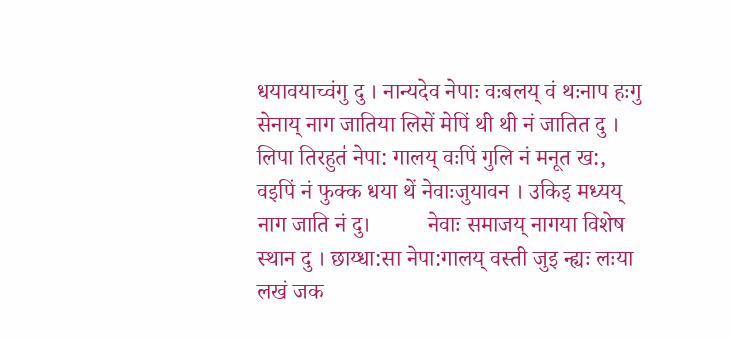धयावयाच्वंगु दु । नान्यदेव नेपाः वःबलय्‌ वं थःनाप हःगु सेनाय्‌ नाग जातिया लिसें मेपिं थी थी नं जातित दु । लिपा तिरहुत॑ नेपा: गालय्‌ वःपिं गुलि नं मनूत ख:, वइपिं नं फुक्क धया थें नेवाःजुयावन । उकिइ मध्यय्‌ नाग जाति नं दु।          नेवाः समाजय्‌ नागया विशेष स्थान दु । छाय्धा:सा नेपा:गालय्‌ वस्ती जुइ न्ह्यः लःया लखं जक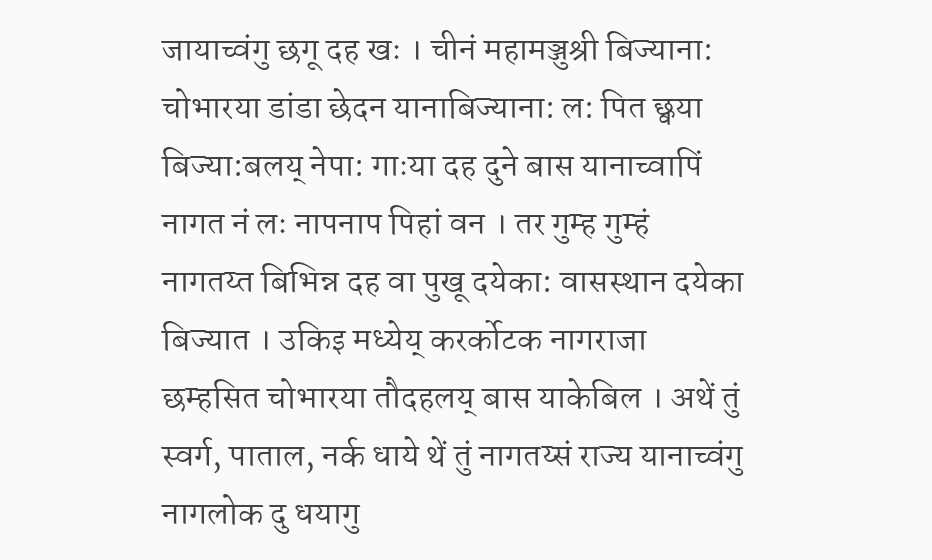जायाच्वंगु छगू दह खः । चीनं महामञ्जुश्री बिज्याना: चोभारया डांडा छेदन यानाबिज्याना: ल: पित छ्वया बिज्या:बलय्‌ नेपा: गाःया दह दुने बास यानाच्वापिं नागत नं लः नापनाप पिहां वन । तर गुम्ह गुम्हं नागतय्त बिभिन्न दह वा पुखू दयेका: वासस्थान दयेका बिज्यात । उकिइ मध्येय्‌ करर्कोटक नागराजा छम्हसित चोभारया तौदहलय्‌ बास याकेबिल । अथें तुं स्वर्ग, पाताल, नर्क धाये थें तुं नागतय्सं राज्य यानाच्वंगु नागलोक दु धयागु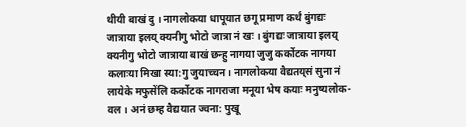थीयी बाखं दु । नागलोकया धापूयात छगू प्रमाण कर्थं बुंगद्यः जात्राया इलय्‌ क्यनीगु भोटो जात्रा नं खः । बुंगद्यः जात्राया इलय्‌ क्यनीगु भोटो जात्राया बाखं छन्हु नागया जुजु कर्कोटक नागया कलाःया मिखा स्या:गु जुयाच्चन । नागलोकया वैद्यतय्‌सं सुना नं लायेके मफुसेंलि कर्कोटक नागराजा मनूया भेष कयाः मनुष्यलोक- वल । अनं छम्ह वैद्ययात ज्वना: पुखू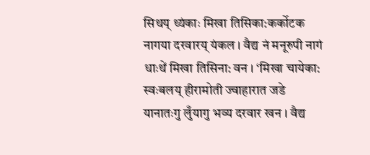सिथय्‌ थ्यंकाः मिखा तिसिका:कर्कोटक नागया दरवारय्‌ यंकल । वैद्य नं मनूरुपी नागं धाःथें मिखा तिसिना: वन । ‘मिखा चायेका: स्वःबलय्‌ हीरामोती ज्वाहारात जडे यानातःगु लुँयागु भव्य दरवार खन । वैद्य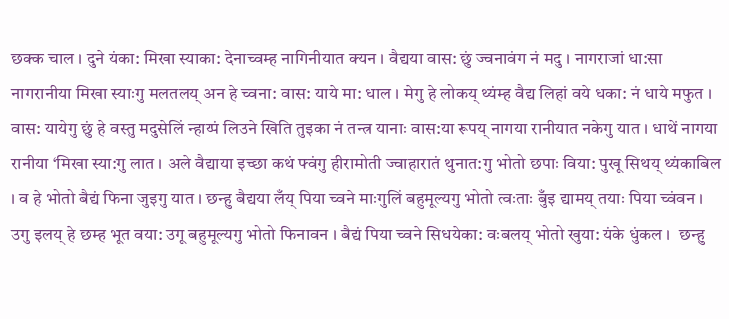छक्क चाल । दुने यंका: मिखा स्याका: देनाच्वम्ह नागिनीयात क्यन । वैद्यया वास: छुं ज्वनावंग नं मदु । नागराजां धा:सा नागरानीया मिखा स्याःगु मलतलय्‌ अन हे च्वना: वास: याये मा: धाल । मेगु हे लोकय्‌ थ्यंम्ह वैद्य लिहां वये धका: नं धाये मफुत । वास: यायेगु छुं हे वस्तु मदुसेलिं न्हाय्पं लिउने खिति तुइका नं तन्त्र यानाः वास:या रूपय्‌ नागया रानीयात नकेगु यात । धाथें नागया रानीया ‘मिखा स्या:गु लात । अले वैद्याया इच्छा कथं फ्वंगु हीरामोती ज्वाहारातं थुनात:गु भोतो छपाः विया: पुखू सिथय्‌ थ्यंकाबिल । व हे भोतो बैद्यं फिना जुइगु यात । छन्हु बैद्यया लँय् पिया च्वने माःगुलिं बहुमूल्यगु भोतो त्वःताः बुँइ द्यामय्‌ तयाः पिया च्वंवन । उगु इलय्‌ हे छम्ह भूत वया: उगू बहुमूल्यगु भोतो फिनावन । बैद्यं पिया च्वने सिधयेका: वःबलय्‌ भोतो खुया: यंके धुंकल ।  छन्हु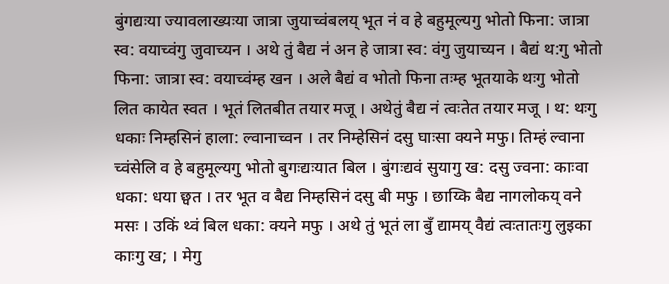बुंगद्यःया ज्यावलाख्यःया जात्रा जुयाच्वंबलय्‌ भूत नं व हे बहुमूल्यगु भोतो फिना: जात्रा स्व: वयाच्वंगु जुवाच्यन । अथे तुं बैद्य न॑ अन हे जात्रा स्व: वंगु जुयाच्यन । बैद्यं थ:गु भोतो फिना: जात्रा स्व: वयाच्वंम्ह खन । अले बैद्यं व भोतो फिना तःम्ह भूतयाके थःगु भोतो लित कायेत स्वत । भूतं लितबीत तयार मजू । अथेतुं बैद्य नं त्वःतेत तयार मजू । थ: थःगु धकाः निम्हसिनं हाला: ल्वानाच्वन । तर निम्हेसिनं दसु घाःसा क्यने मफु। तिम्हं ल्वाना च्वंसेलि व हे बहुमूल्यगु भोतो बुगःद्यःयात बिल । बुंगःद्यवं सुयागु ख: दसु ज्वना: काःवा धका: धया छ्वत । तर भूत व बैद्य निम्हसिनं दसु बी मफु । छाय्कि बैद्य नागलोकय्‌ वने मसः । उकिं थ्वं बिल धका: क्यने मफु । अथे तुं भूतं ला बुँ द्यामय् वैद्यं त्वःतातःगु लुइका काःगु ख; । मेगु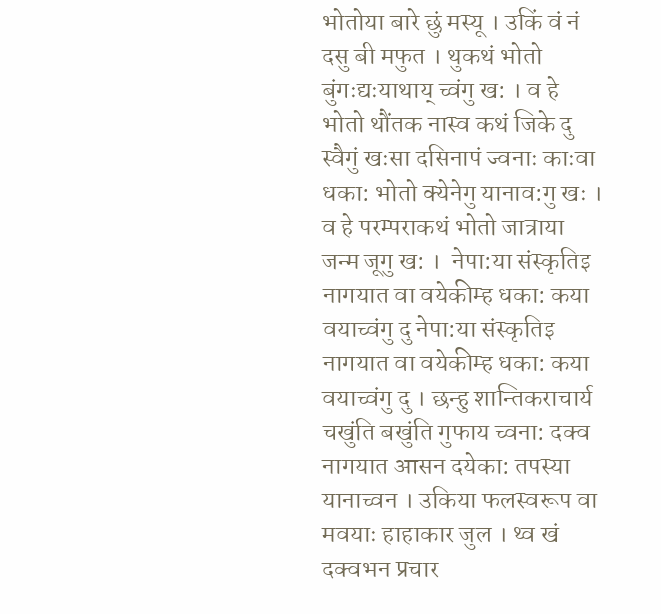भोतोया बारे छुं मस्यू । उकिं वं नं दसु बी मफुत । थुकथं भोतो बुंगःद्यःयाथाय्‌ च्वंगु ख: । व हे भोतो थौंतक नास्व कथं जिके दु स्वैगुं खःसा दसिनापं ज्वनाः काःवा धका: भोतो क्येनेगु यानाव:गु खः । व हे परम्पराकथं भोतो जात्राया जन्म जूगु ख: ।  नेपा:या संस्कृतिइ नागयात वा वयेकीम्ह धका: कया वयाच्वंगु दु नेपा:या संस्कृतिइ नागयात वा वयेकीम्ह धका: कया वयाच्वंगु दु । छन्हु शान्तिकराचार्य चखुंति बखुंति गुफाय च्वना: दक्व नागयात आसन दयेका: तपस्या यानाच्वन । उकिया फलस्वरूप वा मवयाः हाहाकार जुल । थ्व खं दक्वभन प्रचार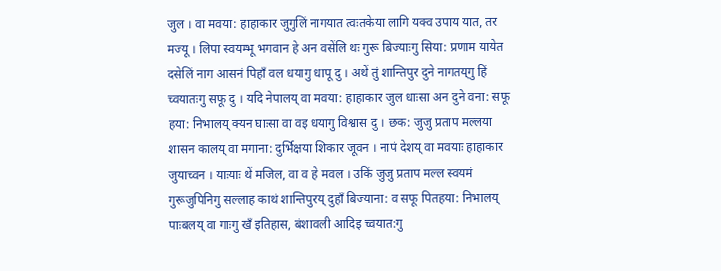जुल । वा मवया: हाहाकार जुगुलिं नागयात त्वःतकेया लागि यक्व उपाय यात, तर मज्यू । लिपा स्वयम्भू भगवान हे अन वसेंलि थः गुरू बिज्याःगु सिया: प्रणाम यायेत दसेलिं नाग आसनं पिहाँ वल धयागु धापू दु । अथें तुं शान्तिपुर दुने नागतय्‌गु हिं च्वयातःगु सफू दु । यदि नेपालय् वा मवया: हाहाकार जुल धाःसा अन दुने वना: सफू हया: निभालय् क्यन घाःसा वा वइ धयागु विश्वास दु । छक: जुजु प्रताप मल्लया शासन कालय्‌ वा मगाना: दुर्भिक्षया शिकार जूवन । नापं देशय्‌ वा मवयाः हाहाकार जुयाच्वन । याःयाः थें मजिल, वा व हे मवल । उकिं जुजु प्रताप मल्ल स्वयमं गुरूजुपिनिगु सल्लाह काथं शान्तिपुरय् दुहाँ बिज्याना: व सफू पितहया: निभालय्‌ पाःबलय्‌ वा गाःगु खँ इतिहास, बंशावली आदिइ च्वयात:गु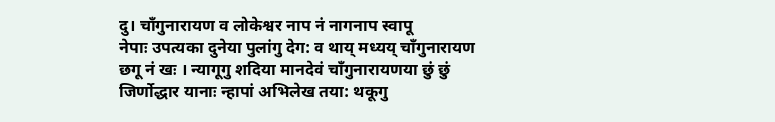दु। चाँगुनारायण व लोकेश्वर नाप नं नागनाप स्वापू           नेपाः उपत्यका दुनेया पुलांगु देग: व थाय् मध्यय् चाँगुनारायण छगू नं खः । न्यागूगु शदिया मानदेवं चाँगुनारायणया छुं छुं जिर्णोद्धार यानाः न्हापां अभिलेख तया: थकूगु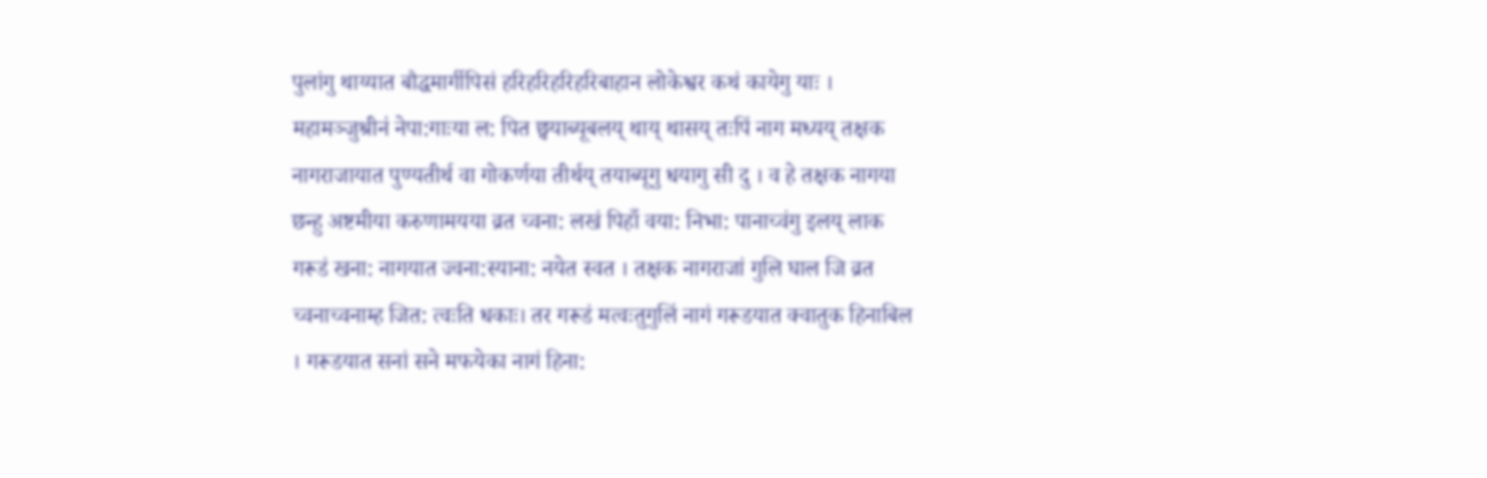पुलांगु थाय्यात बौद्धमार्गीपिसं हरिहरिहरिहरिबाहान लोकेश्वर कथं कायेगु याः । महामञ्जुश्रीन॑ नेपा:गाःया ल: पित छ्वयाब्यूबलय्‌ थाय्‌ थासय्‌ तःपिं नाग मध्यय्‌ तक्षक नागराजायात पुण्यतीर्थ वा गोकर्णया तीर्थय् तयाब्यूगु धयागु सी दु । व हे तक्षक नागया छन्हु अष्टमीया करुणामयया व्रत च्वना: लखं पिहाँ वया: निभा: पानाच्वंगु इलय् लाक गरूडं खना: नागयात ज्वना:स्याना: नयेत स्वत । तक्षक नागराजां गुलि घाल जि व्रत च्वनाच्वनाम्ह जित: त्वःति धकाः। तर गरूडं मत्वःतुगुलिं नागं गरूडयात क्वातुक हिनाबिल । गरूडयात सनां सने मफयेका नागं हिना: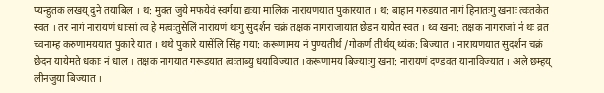प्यन्हुतक लखय् दुने तयाबिल । थ: मुक्त जुये मफयेवं स्वर्गया द्यःया मालिक नारायणयात पुकारयात । थ: बाहान गरुडयात नागं हिनातःगु खनाः त्वःतकेत स्वत । तर नागं नारायणं धाःसां त्व हे मत्वःतुसेलिं नारायणं थःगु सुदर्शन चक्रं तक्षक नागराजायात छेडन यायेत स्वत । थ्व खना: तक्षक नागराजां न॑ थः व्रत च्वनाम्ह करुणामययात पुकारे यात । थथे पुकारे यासेंलि सिंह गया: करूणामय नं पुण्यतीर्थ /गोकर्ण तीर्थय्‌ थ्यंक: बिज्यात । नारायणयात सुदर्शन चक्रं छेदन यायेमते धकाः नं धाल । तक्षक नागयात गरूडयात त्वःताब्यु धयाविज्यात ।करूणामय बिज्याःगु खना: नारायणं दण्डवत यानाविज्यात । अले छम्हय् लीनजुया बिज्यात ।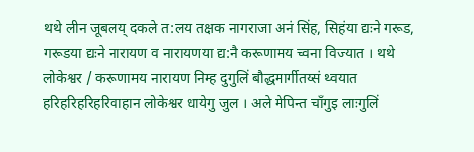थथे लीन जूबलय्‌ दकले त:लय तक्षक नागराजा अनं सिंह, सिहंया द्यःने गरूड, गरूडया द्यःने नारायण व नारायणया द्य:नै करूणामय च्वना विज्यात । थथे लोकेश्वर / करूणामय नारायण निम्ह दुगुलिं बौद्धमार्गीतय्सं थ्वयात हरिहरिहरिहरिवाहान लोकेश्वर धायेगु जुल । अले मेपिन्त चाँगुइ लाःगुलिं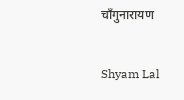चाँगुनारायण

Shyam Lal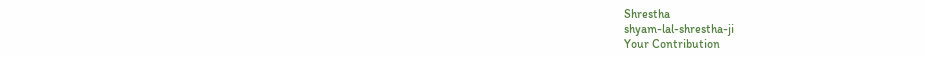Shrestha
shyam-lal-shrestha-ji
Your Contribution